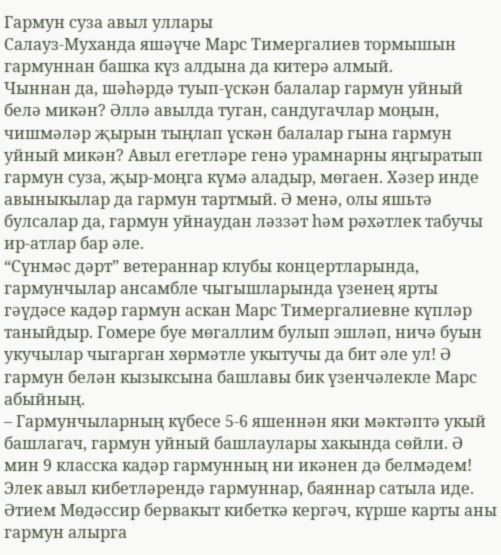Гармун суза авыл уллары
Салауз-Муханда яшәүче Марс Тимергалиев тормышын гармуннан башка күз алдына да китерә алмый.
Чыннан да, шәһәрдә туып-үскән балалар гармун уйный белә микән? Әллә авылда туган, сандугачлар моңын, чишмәләр җырын тыңлап үскән балалар гына гармун уйный микән? Авыл егетләре генә урамнарны яңгыратып гармун суза, җыр-моңга күмә аладыр, мөгаен. Хәзер инде авыныкылар да гармун тартмый. Ә менә, олы яшьтә булсалар да, гармун уйнаудан ләззәт һәм рәхәтлек табучы ир-атлар бар әле.
“Сүнмәс дәрт” ветераннар клубы концертларында, гармунчылар ансамбле чыгышларында үзенең ярты гәүдәсе кадәр гармун аскан Марс Тимергалиевне күпләр таныйдыр. Гомере буе мөгаллим булып эшләп, ничә буын укучылар чыгарган хөрмәтле укытучы да бит әле ул! Ә гармун белән кызыксына башлавы бик үзенчәлекле Марс абыйның.
– Гармунчыларның күбесе 5-6 яшеннән яки мәктәптә укый башлагач, гармун уйный башлаулары хакында сөйли. Ә мин 9 класска кадәр гармунның ни икәнен дә белмәдем! Элек авыл кибетләрендә гармуннар, баяннар сатыла иде. Әтием Мөдәссир бервакыт кибеткә кергәч, күрше карты аны гармун алырга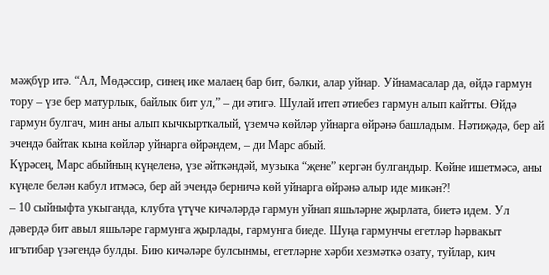мәҗбүр итә. “Ал, Мөдәссир, синең ике малаең бар бит, бәлки, алар уйнар. Уйнамасалар да, өйдә гармун тору – үзе бер матурлык, байлык бит ул,” – ди әтигә. Шулай итеп әтиебез гармун алып кайтты. Өйдә гармун булгач, мин аны алып кычкырткалый, үземчә көйләр уйнарга өйрәнә башладым. Нәтиҗәдә, бер ай эчендә байтак кына көйләр уйнарга өйрәндем, – ди Марс абый.
Күрәсең, Марс абыйның күңеленә, үзе әйткәндәй, музыка “җене” кергән булгандыр. Көйне ишетмәсә, аны күңеле белән кабул итмәсә, бер ай эчендә берничә көй уйнарга өйрәнә алыр иде микән?!
– 10 сыйныфта укыганда, клубта үтүче кичәләрдә гармун уйнап яшьләрне җырлата, биетә идем. Ул дәвердә бит авыл яшьләре гармунга җырлады, гармунга биеде. Шуңа гармунчы егетләр һәрвакыт игътибар үзәгендә булды. Бию кичәләре булсынмы, егетләрне хәрби хезмәткә озату, туйлар, кич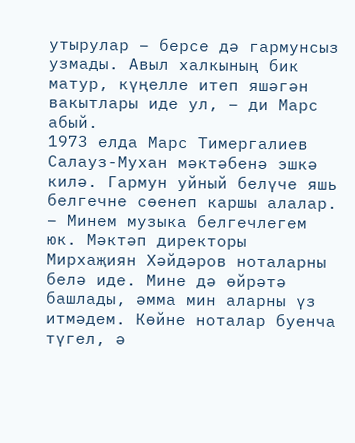утырулар – берсе дә гармунсыз узмады. Авыл халкының бик матур, күңелле итеп яшәгән вакытлары иде ул, – ди Марс абый.
1973 елда Марс Тимергалиев Салауз-Мухан мәктәбенә эшкә килә. Гармун уйный белүче яшь белгечне сөенеп каршы алалар.
– Минем музыка белгечлегем юк. Мәктәп директоры Мирхаҗиян Хәйдәров ноталарны белә иде. Мине дә өйрәтә башлады, әмма мин аларны үз итмәдем. Көйне ноталар буенча түгел, ә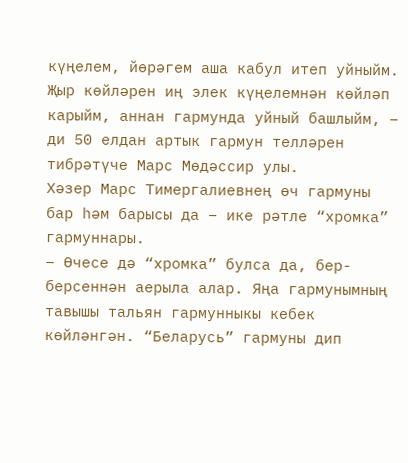күңелем, йөрәгем аша кабул итеп уйныйм. Җыр көйләрен иң элек күңелемнән көйләп карыйм, аннан гармунда уйный башлыйм, – ди 50 елдан артык гармун телләрен тибрәтүче Марс Мөдәссир улы.
Хәзер Марс Тимергалиевнең өч гармуны бар һәм барысы да – ике рәтле “хромка” гармуннары.
– Өчесе дә “хромка” булса да, бер-берсеннән аерыла алар. Яңа гармунымның тавышы тальян гармунныкы кебек көйләнгән. “Беларусь” гармуны дип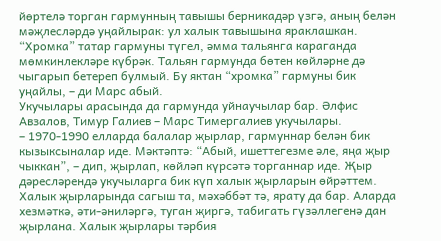йөртелә торган гармунның тавышы берникадәр үзгә, аның белән мәҗлесләрдә уңайлырак: ул халык тавышына яраклашкан. “Хромка” татар гармуны түгел, әмма тальянга караганда мөмкинлекләре күбрәк. Тальян гармунда бөтен көйләрне дә чыгарып бетереп булмый. Бу яктан “хромка” гармуны бик уңайлы, – ди Марс абый.
Укучылары арасында да гармунда уйнаучылар бар. Әлфис Авзалов, Тимур Галиев – Марс Тимергалиев укучылары.
– 1970-1990 елларда балалар җырлар, гармуннар белән бик кызыксыналар иде. Мәктәптә: “Абый, ишеттегезме әле, яңа җыр чыккан”, – дип, җырлап, көйләп күрсәтә торганнар иде. Җыр дәресләрендә укучыларга бик күп халык җырларын өйрәттем. Халык җырларында сагыш та, мәхәббәт тә, ярату да бар. Аларда хезмәткә, әти-әниләргә, туган җиргә, табигать гүзәллегенә дан җырлана. Халык җырлары тәрбия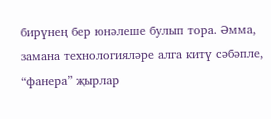бирүнең бер юнәлеше булып тора. Әмма, замана технологияләре алга китү сәбәпле, “фанера” җырлар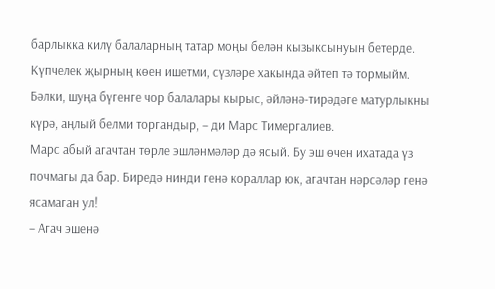барлыкка килү балаларның татар моңы белән кызыксынуын бетерде. Күпчелек җырның көен ишетми, сүзләре хакында әйтеп тә тормыйм. Бәлки, шуңа бүгенге чор балалары кырыс, әйләнә-тирәдәге матурлыкны күрә, аңлый белми торгандыр, – ди Марс Тимергалиев.
Марс абый агачтан төрле эшләнмәләр дә ясый. Бу эш өчен ихатада үз почмагы да бар. Биредә нинди генә кораллар юк, агачтан нәрсәләр генә ясамаган ул!
– Агач эшенә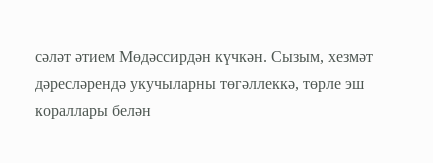сәләт әтием Мөдәссирдән күчкән. Сызым, хезмәт дәресләрендә укучыларны төгәллеккә, төрле эш кораллары белән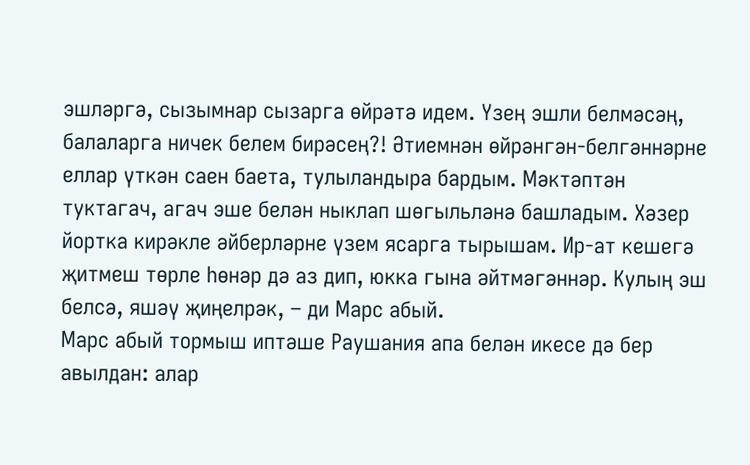эшләргә, сызымнар сызарга өйрәтә идем. Үзең эшли белмәсәң, балаларга ничек белем бирәсең?! Әтиемнән өйрәнгән-белгәннәрне еллар үткән саен баета, тулыландыра бардым. Мәктәптән туктагач, агач эше белән ныклап шөгыльләнә башладым. Хәзер йортка кирәкле әйберләрне үзем ясарга тырышам. Ир-ат кешегә җитмеш төрле һөнәр дә аз дип, юкка гына әйтмәгәннәр. Кулың эш белсә, яшәү җиңелрәк, – ди Марс абый.
Марс абый тормыш иптәше Раушания апа белән икесе дә бер авылдан: алар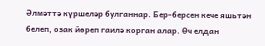Әлмәттә күршеләр булганнар. Бер-берсен кече яшьтән белеп, озак йөреп гаилә корган алар. Өч елдан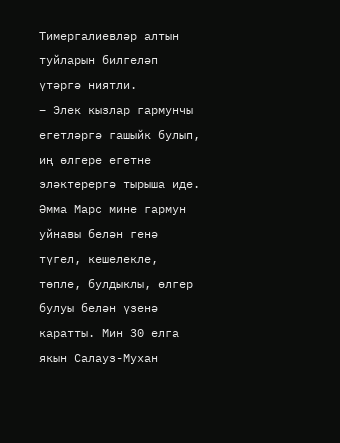Тимергалиевләр алтын туйларын билгеләп үтәргә ниятли.
– Элек кызлар гармунчы егетләргә гашыйк булып, иң өлгере егетне эләктерергә тырыша иде. Әмма Марс мине гармун уйнавы белән генә түгел, кешелекле, төпле, булдыклы, өлгер булуы белән үзенә каратты. Мин 30 елга якын Салауз-Мухан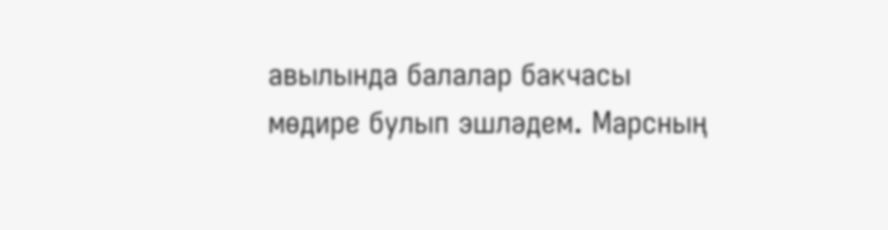авылында балалар бакчасы мөдире булып эшләдем. Марсның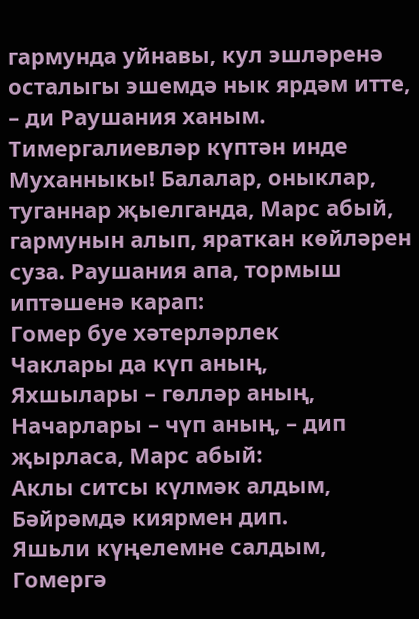гармунда уйнавы, кул эшләренә осталыгы эшемдә нык ярдәм итте, – ди Раушания ханым.
Тимергалиевләр күптән инде Муханныкы! Балалар, оныклар, туганнар җыелганда, Марс абый, гармунын алып, яраткан көйләрен суза. Раушания апа, тормыш иптәшенә карап:
Гомер буе хәтерләрлек
Чаклары да күп аның,
Яхшылары – гөлләр аның,
Начарлары – чүп аның, – дип җырласа, Марс абый:
Аклы ситсы күлмәк алдым,
Бәйрәмдә киярмен дип.
Яшьли күңелемне салдым,
Гомергә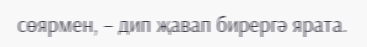сөярмен, – дип җавап бирергә ярата.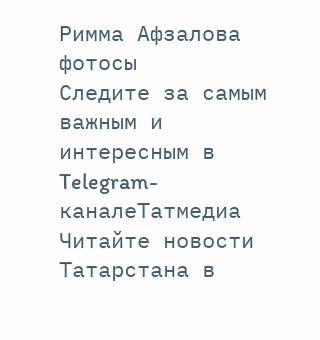Римма Афзалова фотосы
Следите за самым важным и интересным в Telegram-каналеТатмедиа
Читайте новости Татарстана в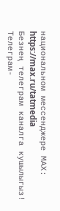национальном мессенджере MАХ: https://max.ru/tatmedia
Безнең телеграм каналга кушылыгыз! Телеграм-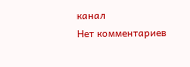канал
Нет комментариев